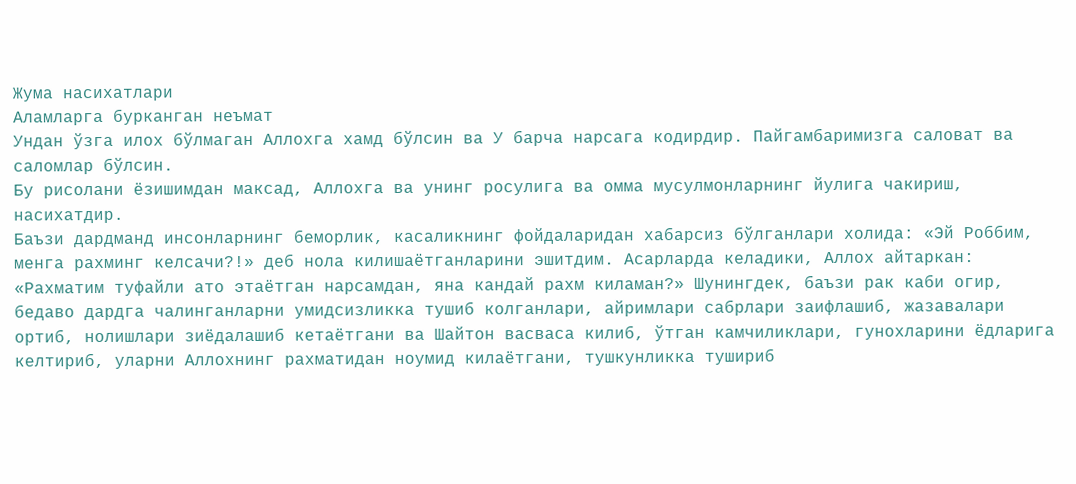Жума насихатлари
Аламларга бурканган неъмат
Ундан ўзга илох бўлмаган Аллохга хамд бўлсин ва У барча нарсага кодирдир. Пайгамбаримизга саловат ва саломлар бўлсин.
Бу рисолани ёзишимдан максад, Аллохга ва унинг росулига ва омма мусулмонларнинг йулига чакириш, насихатдир.
Баъзи дардманд инсонларнинг беморлик, касаликнинг фойдаларидан хабарсиз бўлганлари холида: «Эй Роббим, менга рахминг келсачи?!» деб нола килишаётганларини эшитдим. Асарларда келадики, Аллох айтаркан: «Рахматим туфайли ато этаётган нарсамдан, яна кандай рахм киламан?» Шунингдек, баъзи рак каби огир, бедаво дардга чалинганларни умидсизликка тушиб колганлари, айримлари сабрлари заифлашиб, жазавалари ортиб, нолишлари зиёдалашиб кетаётгани ва Шайтон васваса килиб, ўтган камчиликлари, гунохларини ёдларига келтириб, уларни Аллохнинг рахматидан ноумид килаётгани, тушкунликка тушириб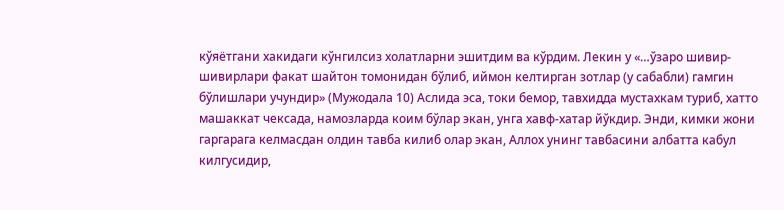кўяётгани хакидаги кўнгилсиз холатларни эшитдим ва кўрдим. Лекин у «…ўзаро шивир-шивирлари факат шайтон томонидан бўлиб, иймон келтирган зотлар (у сабабли) гамгин бўлишлари учундир» (Мужодала 10) Аслида эса, токи бемор, тавхидда мустахкам туриб, хатто машаккат чексада, намозларда коим бўлар экан, унга хавф-хатар йўкдир. Энди, кимки жони гаргарага келмасдан олдин тавба килиб олар экан, Аллох унинг тавбасини албатта кабул килгусидир,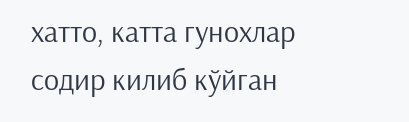хатто, катта гунохлар содир килиб кўйган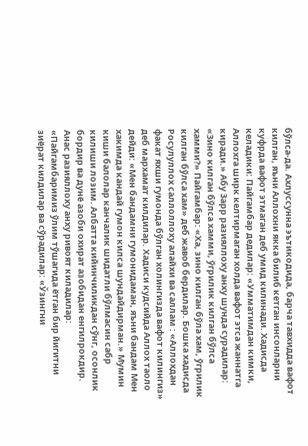бўлса-да. Ахлуссунна эътикодида, барча тавхидда вафот килган, яъни Аллохни якка билиб кетган инсонларни куфрда вафот этмаган деб умид килинади. Хадисда келадики: Пайгамбар дедилар: «Умматимдан кимки, Аллохга ширк келтирмаган холда вафот этса жаннатга киради.» Абу Зарр разияллоху анху шунда сурадилар: «Зино килган бўлса хамми, ўгрилик килган бўлса хамми?» Пайгамбар: «Ха, зино килган бўла хам, ўгрилик килган бўлса хам» деб жавоб бердилар. Бошка хадисда Росулуллох саллоллоху алайхи ва саллам : «Аллохдан факат яхши гумонда бўлган холингизда вафот килингиз» деб мархамат килдилар. Хадиси кудсийда Аллох таоло дейди: «Мен бандамни гумонидаман, яъни бандам Мен хакимда кандай гумон килса шундайдирман.» Мумин киши балолар канчалик шидатли бўлмасин сабр килиши лозим. Албатта кийинчиликдан сўнг, осонлик бордир ва дунё азоби охират азобидан енгилрокдир. Анас разияллоху анху ривоят киладилар: «Пайгамбаримиз ўлим тўшагида ётган бир йигитни зиёрат килдилар ва сўрадилар: «Ўзингни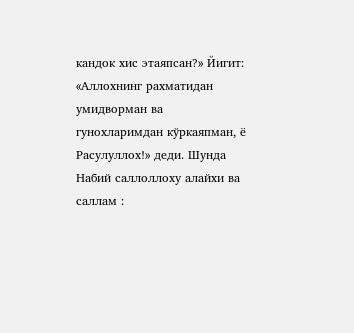кандок хис этаяпсан?» Йигит: «Аллохнинг рахматидан умидворман ва гунохларимдан кўркаяпман, ё Расулуллох!» деди. Шунда Набий саллоллоху алайхи ва саллам :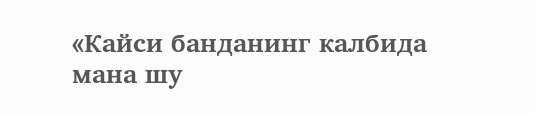«Кайси банданинг калбида мана шу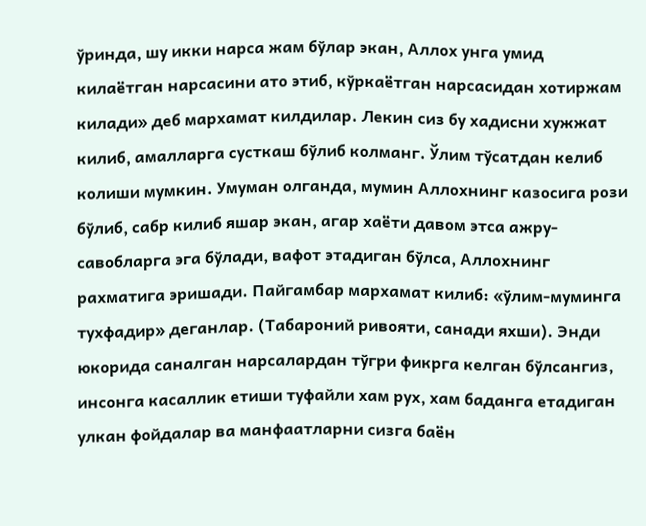ўринда, шу икки нарса жам бўлар экан, Аллох унга умид килаётган нарсасини ато этиб, кўркаётган нарсасидан хотиржам килади» деб мархамат килдилар. Лекин сиз бу хадисни хужжат килиб, амалларга сусткаш бўлиб колманг. Ўлим тўсатдан келиб колиши мумкин. Умуман олганда, мумин Аллохнинг казосига рози бўлиб, сабр килиб яшар экан, агар хаёти давом этса ажру-савобларга эга бўлади, вафот этадиган бўлса, Аллохнинг рахматига эришади. Пайгамбар мархамат килиб: «ўлим-муминга тухфадир» деганлар. (Табароний ривояти, санади яхши). Энди юкорида саналган нарсалардан тўгри фикрга келган бўлсангиз, инсонга касаллик етиши туфайли хам рух, хам баданга етадиган улкан фойдалар ва манфаатларни сизга баён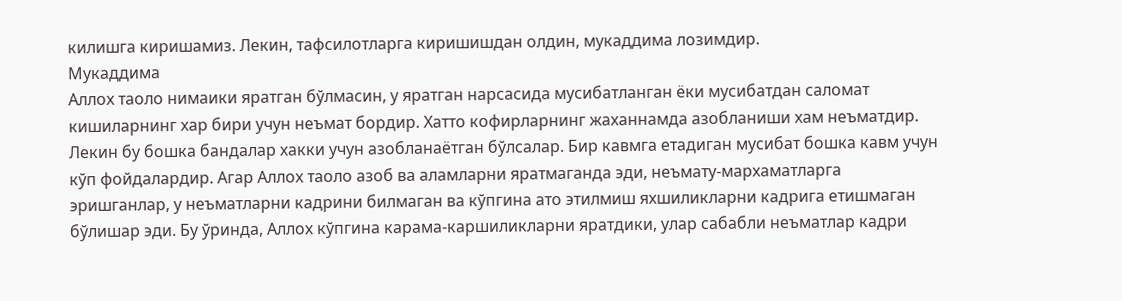килишга киришамиз. Лекин, тафсилотларга киришишдан олдин, мукаддима лозимдир.
Мукаддима
Аллох таоло нимаики яратган бўлмасин, у яратган нарсасида мусибатланган ёки мусибатдан саломат кишиларнинг хар бири учун неъмат бордир. Хатто кофирларнинг жаханнамда азобланиши хам неъматдир. Лекин бу бошка бандалар хакки учун азобланаётган бўлсалар. Бир кавмга етадиган мусибат бошка кавм учун кўп фойдалардир. Агар Аллох таоло азоб ва аламларни яратмаганда эди, неъмату-мархаматларга эришганлар, у неъматларни кадрини билмаган ва кўпгина ато этилмиш яхшиликларни кадрига етишмаган бўлишар эди. Бу ўринда, Аллох кўпгина карама-каршиликларни яратдики, улар сабабли неъматлар кадри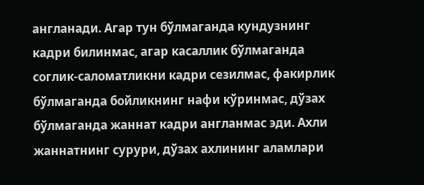англанади. Агар тун бўлмаганда кундузнинг кадри билинмас, агар касаллик бўлмаганда соглик-саломатликни кадри сезилмас, факирлик бўлмаганда бойликнинг нафи кўринмас, дўзах бўлмаганда жаннат кадри англанмас эди. Ахли жаннатнинг сурури, дўзах ахлининг аламлари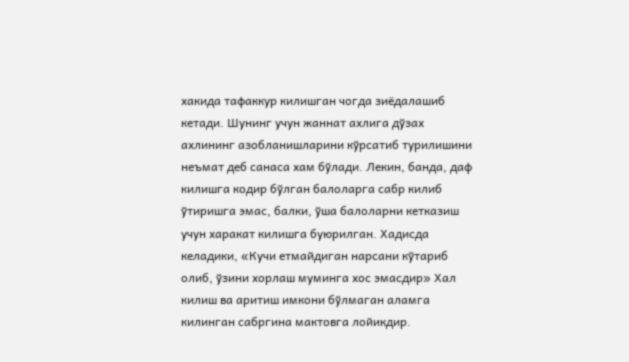хакида тафаккур килишган чогда зиёдалашиб кетади. Шунинг учун жаннат ахлига дўзах ахлининг азобланишларини кўрсатиб турилишини неъмат деб санаса хам бўлади. Лекин, банда, даф килишга кодир бўлган балоларга сабр килиб ўтиришга эмас, балки, ўша балоларни кетказиш учун харакат килишга буюрилган. Хадисда келадики, «Кучи етмайдиган нарсани кўтариб олиб, ўзини хорлаш муминга хос эмасдир» Хал килиш ва аритиш имкони бўлмаган аламга килинган сабргина мактовга лойикдир.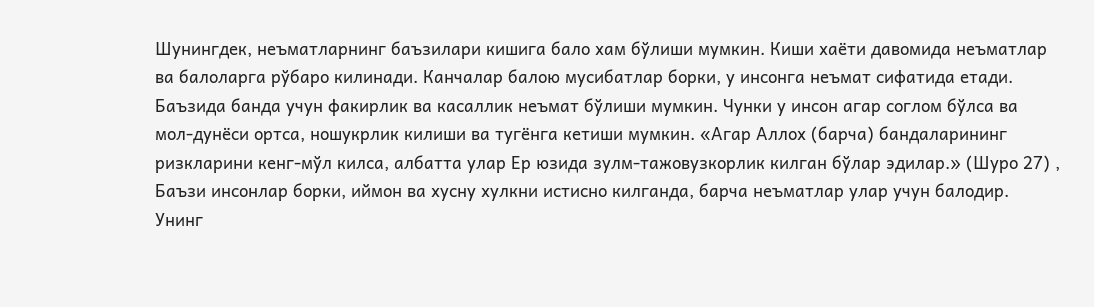Шунингдек, неъматларнинг баъзилари кишига бало хам бўлиши мумкин. Киши хаёти давомида неъматлар ва балоларга рўбаро килинади. Канчалар балою мусибатлар борки, у инсонга неъмат сифатида етади. Баъзида банда учун факирлик ва касаллик неъмат бўлиши мумкин. Чунки у инсон агар соглом бўлса ва мол-дунёси ортса, ношукрлик килиши ва тугёнга кетиши мумкин. «Агар Аллох (барча) бандаларининг ризкларини кенг-мўл килса, албатта улар Ер юзида зулм-тажовузкорлик килган бўлар эдилар.» (Шуро 27) , Баъзи инсонлар борки, иймон ва хусну хулкни истисно килганда, барча неъматлар улар учун балодир. Унинг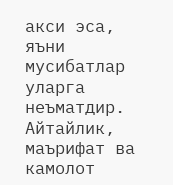акси эса, яъни мусибатлар уларга неъматдир. Айтайлик, маърифат ва камолот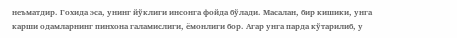неъматдир. Гохида эса, унинг йўклиги инсонга фойда бўлади. Масалан, бир кишики, унга карши одамларнинг пинхона галамислиги, ёмонлиги бор. Агар унга парда кўтарилиб, у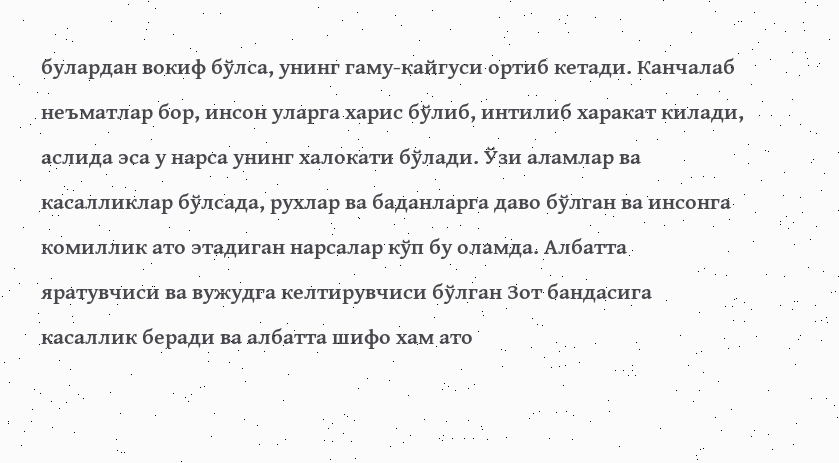булардан вокиф бўлса, унинг гаму-кайгуси ортиб кетади. Канчалаб неъматлар бор, инсон уларга харис бўлиб, интилиб харакат килади, аслида эса у нарса унинг халокати бўлади. Ўзи аламлар ва касалликлар бўлсада, рухлар ва баданларга даво бўлган ва инсонга комиллик ато этадиган нарсалар кўп бу оламда. Албатта яратувчиси ва вужудга келтирувчиси бўлган Зот бандасига касаллик беради ва албатта шифо хам ато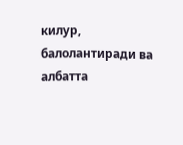килур, балолантиради ва албатта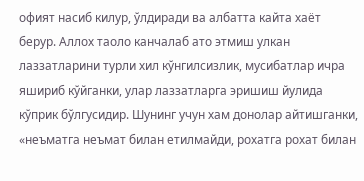офият насиб килур, ўлдиради ва албатта кайта хаёт берур. Аллох таоло канчалаб ато этмиш улкан лаззатларини турли хил кўнгилсизлик, мусибатлар ичра яшириб кўйганки, улар лаззатларга эришиш йулида кўприк бўлгусидир. Шунинг учун хам донолар айтишганки, «неъматга неъмат билан етилмайди, рохатга рохат билан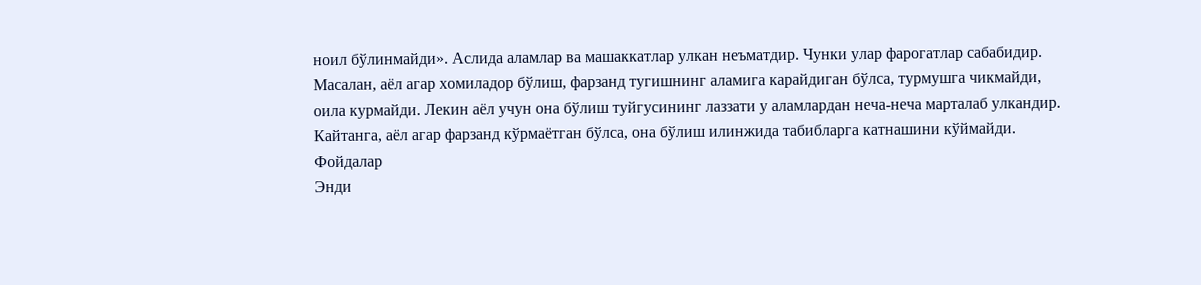ноил бўлинмайди». Аслида аламлар ва машаккатлар улкан неъматдир. Чунки улар фарогатлар сабабидир. Масалан, аёл агар хомиладор бўлиш, фарзанд тугишнинг аламига карайдиган бўлса, турмушга чикмайди, оила курмайди. Лекин аёл учун она бўлиш туйгусининг лаззати у аламлардан неча-неча марталаб улкандир. Кайтанга, аёл агар фарзанд кўрмаётган бўлса, она бўлиш илинжида табибларга катнашини кўймайди.
Фойдалар
Энди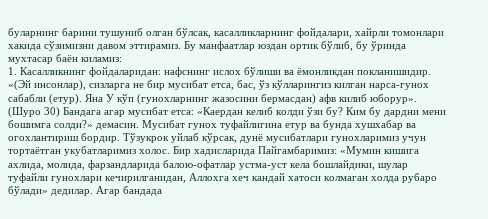буларнинг барини тушуниб олган бўлсак, касалликларнинг фойдалари, хайрли томонлари хакида сўзимизни давом эттирамиз. Бу манфаатлар юздан ортик бўлиб, бу ўринда мухтасар баён киламиз:
1. Касалликнинг фойдаларидан: нафснинг ислох бўлиши ва ёмонликдан покланишидир.
«(Эй инсонлар), сизларга не бир мусибат етса, бас, ўз кўлларингиз килган нарса-гунох сабабли (етур). Яна У кўп (гунохларнинг жазосини бермасдан) афв килиб юборур». (Шуро 30) Бандага агар мусибат етса: «Каердан келиб колди ўзи бу? Ким бу дардни мени бошимга солди?» демасин. Мусибат гунох туфайлигина етур ва бунда хушхабар ва огохлантириш бордир. Тўзукрок уйлаб кўрсак, дунё мусибатлари гунохларимиз учун тортаётган укубатларимиз холос. Бир хадисларида Пайгамбаримиз: «Мумин кишига ахлида, молида, фарзандларида балою-офатлар устма-уст кела бошлайдики, шулар туфайли гунохлари кечирилганидан, Аллохга хеч кандай хатоси колмаган холда рубаро бўлади» дедилар. Агар бандада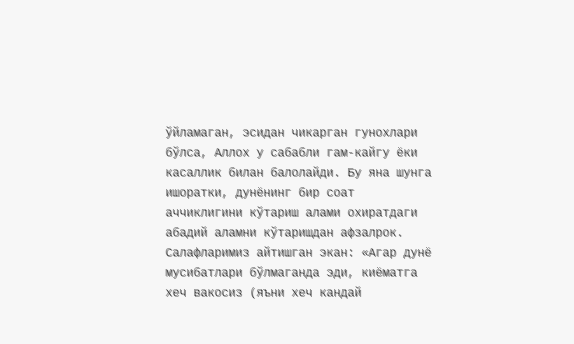ўйламаган, эсидан чикарган гунохлари бўлса, Аллох у сабабли гам-кайгу ёки касаллик билан балолайди. Бу яна шунга ишоратки, дунёнинг бир соат аччиклигини кўтариш алами охиратдаги абадий аламни кўтаришдан афзалрок. Салафларимиз айтишган экан: «Агар дунё мусибатлари бўлмаганда эди, киёматга хеч вакосиз (яъни хеч кандай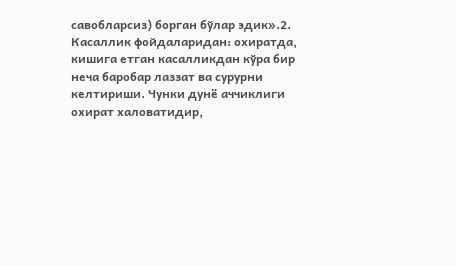савобларсиз) борган бўлар эдик».2. Касаллик фойдаларидан: охиратда, кишига етган касалликдан кўра бир неча баробар лаззат ва сурурни келтириши. Чунки дунё аччиклиги охират халоватидир,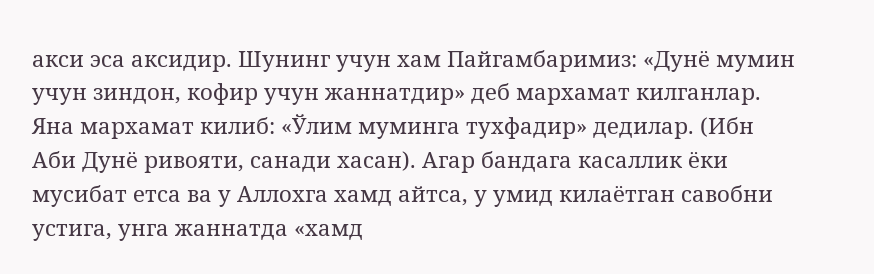акси эса аксидир. Шунинг учун хам Пайгамбаримиз: «Дунё мумин учун зиндон, кофир учун жаннатдир» деб мархамат килганлар. Яна мархамат килиб: «Ўлим муминга тухфадир» дедилар. (Ибн Аби Дунё ривояти, санади хасан). Агар бандага касаллик ёки мусибат етса ва у Аллохга хамд айтса, у умид килаётган савобни устига, унга жаннатда «хамд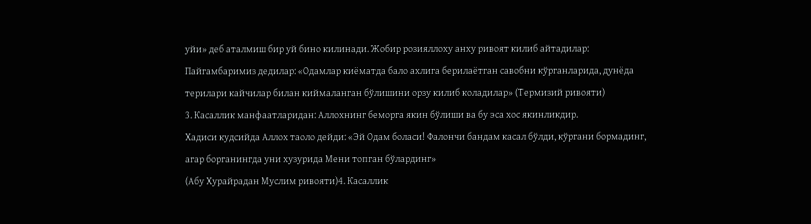уйи» деб аталмиш бир уй бино килинади. Жобир розияллоху анху ривоят килиб айтадилар: Пайгамбаримиз дедилар: «Одамлар киёматда бало ахлига берилаётган савобни кўрганларида, дунёда терилари кайчилар билан киймаланган бўлишини орзу килиб коладилар» (Термизий ривояти)
3. Касаллик манфаатларидан: Аллохнинг беморга якин бўлиши ва бу эса хос якинликдир.
Хадиси кудсийда Аллох таоло дейди: «Эй Одам боласи! Фалончи бандам касал бўлди, кўргани бормадинг, агар борганингда уни хузурида Мени топган бўлардинг»
(Абу Хурайрадан Муслим ривояти)4. Касаллик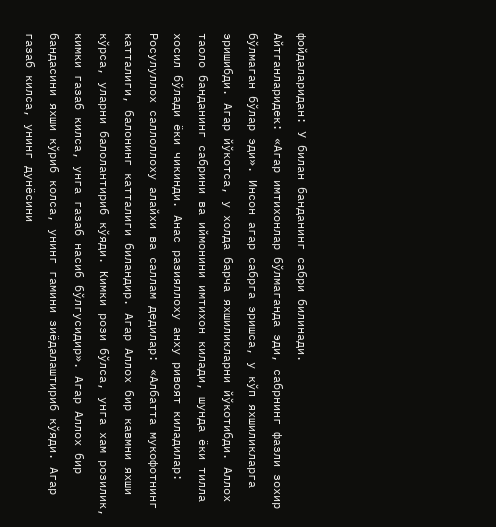фойдаларидан: У билан банданинг сабри билинади.
Айтганларидек: «Агар имтихонлар бўлмаганда эди, сабрнинг фазли зохир бўлмаган бўлар эди». Инсон агар сабрга эришса, у кўп яхшиликларга эришибди. Агар йўкотса, у холда барча яхшиликларни йўкотибди. Аллох таоло банданинг сабрини ва иймонини имтихон килади, шунда ёки тилла хосил бўлади ёки чикинди. Анас разияллоху анху ривоят киладилар: Росулуллох саллоллоху алайхи ва саллам дедилар: «Албатта мукофотнинг катталиги, балонинг катталиги биландир. Агар Аллох бир кавмни яхши кўрса, уларни балолантириб кўяди. Кимки рози бўлса, унга хам розилик, кимки газаб килса, унга газаб насиб бўлгусидир». Агар Аллох бир бандасини яхши кўриб колса, унинг гамини зиёдалаштириб кўяди. Агар газаб килса, унинг дунёсини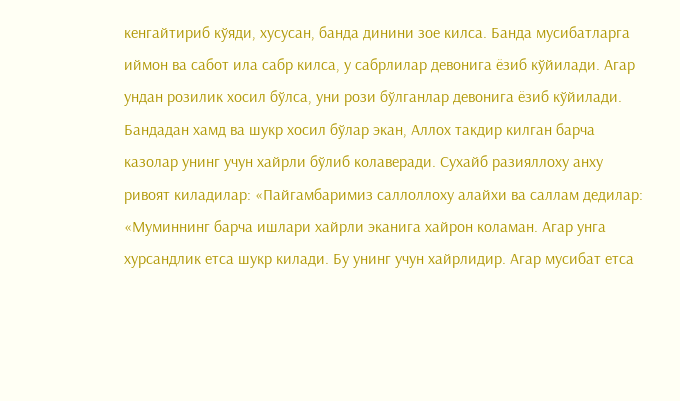кенгайтириб кўяди, хусусан, банда динини зое килса. Банда мусибатларга иймон ва сабот ила сабр килса, у сабрлилар девонига ёзиб кўйилади. Агар ундан розилик хосил бўлса, уни рози бўлганлар девонига ёзиб кўйилади. Бандадан хамд ва шукр хосил бўлар экан, Аллох такдир килган барча казолар унинг учун хайрли бўлиб колаверади. Сухайб разияллоху анху ривоят киладилар: «Пайгамбаримиз саллоллоху алайхи ва саллам дедилар: «Муминнинг барча ишлари хайрли эканига хайрон коламан. Агар унга хурсандлик етса шукр килади. Бу унинг учун хайрлидир. Агар мусибат етса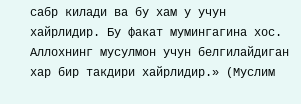сабр килади ва бу хам у учун хайрлидир. Бу факат мумингагина хос. Аллохнинг мусулмон учун белгилайдиган хар бир такдири хайрлидир.» (Муслим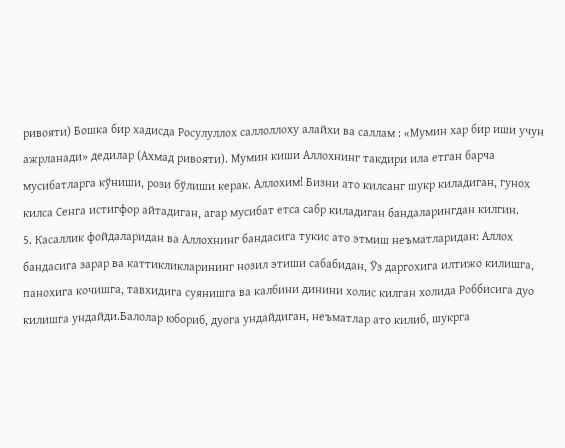ривояти) Бошка бир хадисда Росулуллох саллоллоху алайхи ва саллам : «Мумин хар бир иши учун ажрланади» дедилар (Ахмад ривояти). Мумин киши Аллохнинг такдири ила етган барча мусибатларга кўниши, рози бўлиши керак. Аллохим! Бизни ато килсанг шукр киладиган, гунох килса Сенга истигфор айтадиган, агар мусибат етса сабр киладиган бандаларингдан килгин.
5. Касаллик фойдаларидан ва Аллохнинг бандасига тукис ато этмиш неъматларидан: Аллох бандасига зарар ва каттикликларининг нозил этиши сабабидан, Ўз даргохига илтижо килишга, панохига кочишга, тавхидига суянишга ва калбини динини холис килган холида Роббисига дуо килишга ундайди.Балолар юбориб, дуога ундайдиган, неъматлар ато килиб, шукрга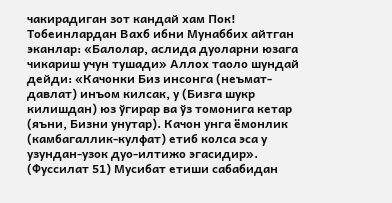чакирадиган зот кандай хам Пок! Тобеинлардан Вахб ибни Мунаббих айтган эканлар: «Балолар, аслида дуоларни юзага чикариш учун тушади» Аллох таоло шундай дейди: «Качонки Биз инсонга (неъмат-давлат) инъом килсак, у (Бизга шукр килишдан) юз ўгирар ва ўз томонига кетар (яъни, Бизни унутар). Качон унга ёмонлик (камбагаллик-кулфат) етиб колса эса у узундан-узок дуо-илтижо эгасидир». (Фуссилат 51) Мусибат етиши сабабидан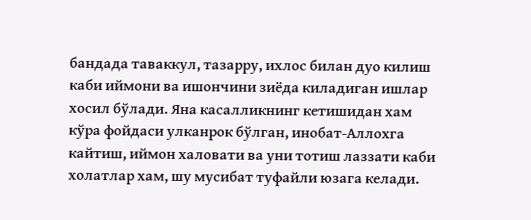бандада таваккул, тазарру, ихлос билан дуо килиш каби иймони ва ишончини зиёда киладиган ишлар хосил бўлади. Яна касалликнинг кетишидан хам кўра фойдаси улканрок бўлган, инобат-Аллохга кайтиш, иймон халовати ва уни тотиш лаззати каби холатлар хам, шу мусибат туфайли юзага келади.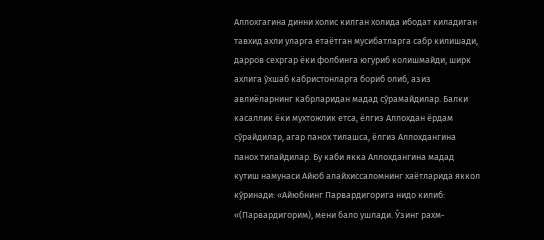Аллохгагина динни холис килган холида ибодат киладиган тавхид ахли уларга етаётган мусибатларга сабр килишади, дарров сехргар ёки фолбинга югуриб колишмайди, ширк ахлига ўхшаб кабристонларга бориб олиб, азиз авлиёларнинг кабрларидан мадад сўрамайдилар. Балки касаллик ёки мухтожлик етса, ёлгиз Аллохдан ёрдам сўрайдилар, агар панох тилашса, ёлгиз Аллохдангина панох тилайдилар. Бу каби якка Аллохдангина мадад кутиш намунаси Айюб алайхиссаломнинг хаётларида яккол кўринади: «Айюбнинг Парвардигорига нидо килиб: «(Парвардигорим), мени бало ушлади. Ўзинг рахм-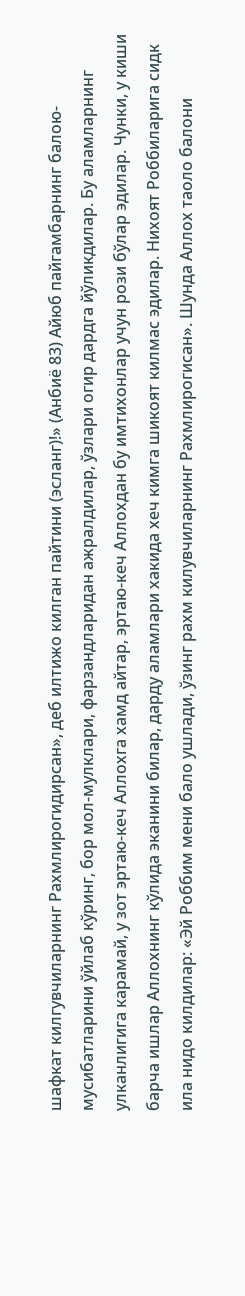шафкат килгувчиларнинг Рахмлирогидирсан», деб илтижо килган пайтини (эсланг)!» (Анбиё 83) Айюб пайгамбарнинг балою-мусибатларини ўйлаб кўринг, бор мол-мулклари, фарзандларидан ажралдилар, ўзлари огир дардга йўликдилар. Бу аламларнинг улканлигига карамай, у зот эртаю-кеч Аллохга хамд айтар, эртаю-кеч Аллохдан бу имтихонлар учун рози бўлар эдилар. Чунки, у киши барча ишлар Аллохнинг кўлида эканини билар, дарду аламлари хакида хеч кимга шикоят килмас эдилар. Нихоят Роббиларига сидк ила нидо килдилар: «Эй Роббим мени бало ушлади, ўзинг рахм килувчиларнинг Рахмлирогисан». Шунда Аллох таоло балони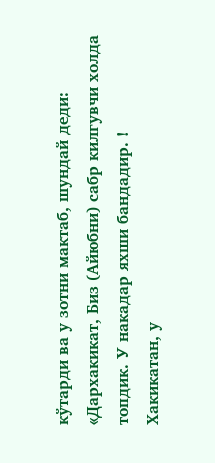кўтарди ва у зотни мактаб, шундай деди: «Дархакикат, Биз (Айюбни) сабр килгувчи холда топдик. У накадар яхши бандадир. !
Хакикатан, у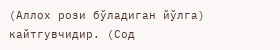(Аллох рози бўладиган йўлга) кайтгувчидир. (Сод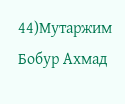44)Мутаржим Бобур Ахмад